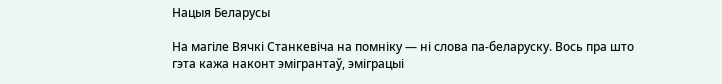Нацыя Беларусы

На магіле Вячкі Станкевіча на помніку — ні слова па-беларуску. Вось пра што гэта кажа наконт эмігрантаў, эміграцыі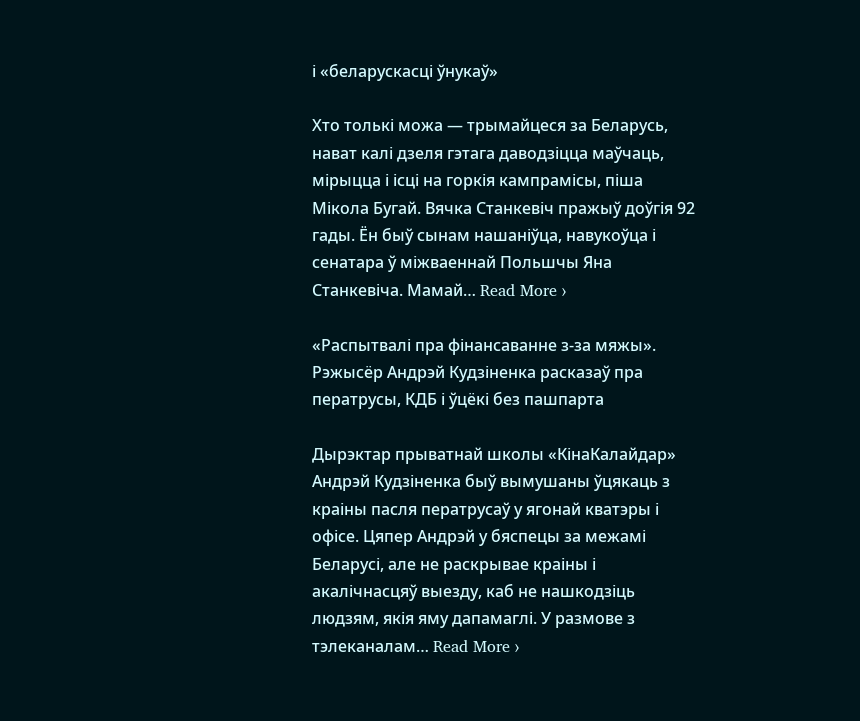і «беларускасці ўнукаў»

Хто толькі можа — трымайцеся за Беларусь, нават калі дзеля гэтага даводзіцца маўчаць, мірыцца і ісці на горкія кампрамісы, піша Мікола Бугай. Вячка Станкевіч пражыў доўгія 92 гады. Ён быў сынам нашаніўца, навукоўца і сенатара ў міжваеннай Польшчы Яна Станкевіча. Мамай… Read More ›

«Распытвалі пра фінансаванне з-за мяжы». Рэжысёр Андрэй Кудзіненка расказаў пра ператрусы, КДБ і ўцёкі без пашпарта

Дырэктар прыватнай школы «КінаКалайдар» Андрэй Кудзіненка быў вымушаны ўцякаць з краіны пасля ператрусаў у ягонай кватэры і офісе. Цяпер Андрэй у бяспецы за межамі Беларусі, але не раскрывае краіны і акалічнасцяў выезду, каб не нашкодзіць людзям, якія яму дапамаглі. У размове з тэлеканалам… Read More ›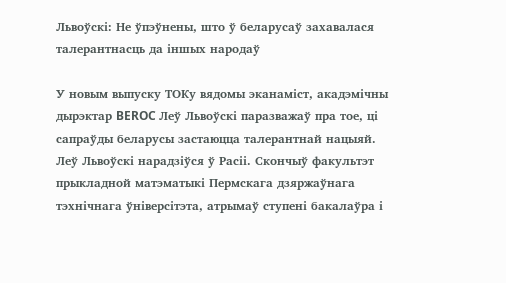Львоўскі: Не ўпэўнены, што ў беларусаў захавалася талерантнасць да іншых народаў

У новым выпуску ТОКу вядомы эканаміст, акадэмічны дырэктар BEROC Леў Львоўскі паразважаў пра тое, ці сапраўды беларусы застаюцца талерантнай нацыяй. Леў Львоўскі нарадзіўся ў Расіі. Скончыў факультэт прыкладной матэматыкі Пермскага дзяржаўнага тэхнічнага ўніверсітэта, атрымаў ступені бакалаўра і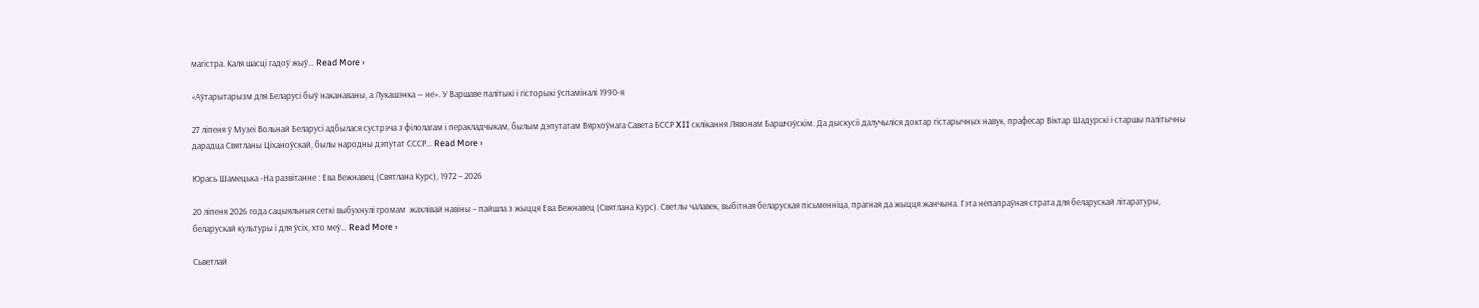магістра. Каля шасці гадоў жыў… Read More ›

«Аўтарытарызм для Беларусі быў наканаваны, а Лукашэнка — не». У Варшаве палітыкі і гісторыкі ўспаміналі 1990‑я

27 ліпеня ў Музеі Вольнай Беларусі адбылася сустрэча з філолагам і перакладчыкам, былым дэпутатам Вярхоўнага Савета БССР XII склікання Лявонам Баршчэўскім. Да дыскусіі далучыліся доктар гістарычных навук, прафесар Віктар Шадурскі і старшы палітычны дарадца Святланы Ціханоўскай, былы народны дэпутат СССР… Read More ›

Юрась Шамецька -На развітанне : Ева Вежнавец (Святлана Курс), 1972 – 2026

20 ліпеня 2026 года сацыяльныя сеткі выбухнулі громам  жахлівай навіны – пайшла з жыцця Ева Вежнавец (Святлана Курс). Светлы чалавек, выбітная беларуская пісьменніца, прагная да жыцця жанчына. Гэта непапраўная страта для беларускай літаратуры, беларускай культуры і для ўсіх, хто меў… Read More ›

Сьветлай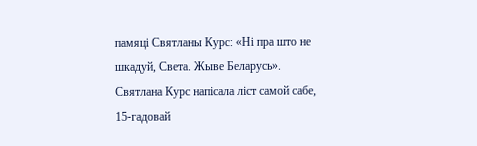памяці Святланы Курс: «Ні пра што не шкадуй, Света. Жыве Беларусь». Святлана Курс напісала ліст самой сабе, 15‑гадовай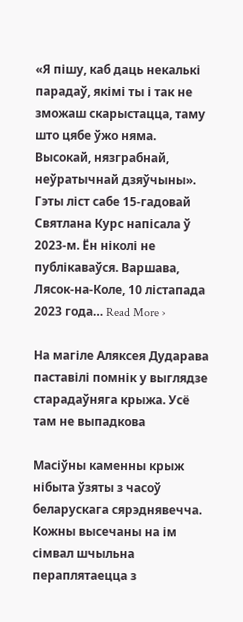«Я пішу, каб даць некалькі парадаў, якімі ты і так не зможаш скарыстацца, таму што цябе ўжо няма. Высокай, нязграбнай, неўратычнай дзяўчыны». Гэты ліст сабе 15‑гадовай Святлана Курс напісала ў 2023-м. Ён ніколі не публікаваўся. Варшава, Лясок-на-Коле, 10 лістапада 2023 года… Read More ›

На магіле Аляксея Дударава паставілі помнік у выглядзе старадаўняга крыжа. Усё там не выпадкова

Масіўны каменны крыж нібыта ўзяты з часоў беларускага сярэднявечча. Кожны высечаны на ім сімвал шчыльна пераплятаецца з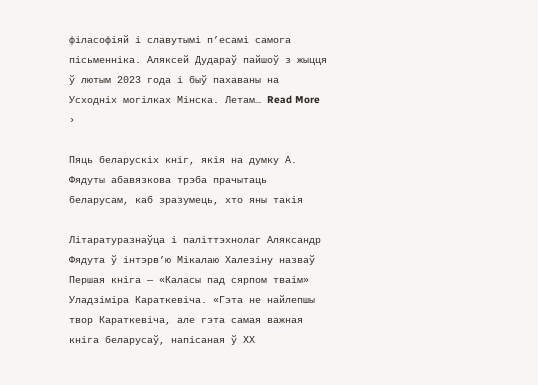філасофіяй і славутымі п’есамі самога пісьменніка. Аляксей Дудараў пайшоў з жыцця ў лютым 2023 года і быў пахаваны на Усходніх могілках Мінска. Летам… Read More ›

Пяць беларускіх кніг, якія на думку А. Фядуты абавязкова трэба прачытаць беларусам, каб зразумець, хто яны такія

Літаратуразнаўца і паліттэхнолаг Аляксандр Фядута ў інтэрв’ю Мікалаю Халезіну назваў Першая кніга — «Каласы пад сярпом тваім» Уладзіміра Караткевіча. «Гэта не найлепшы твор Караткевіча, але гэта самая важная кніга беларусаў, напісаная ў ХХ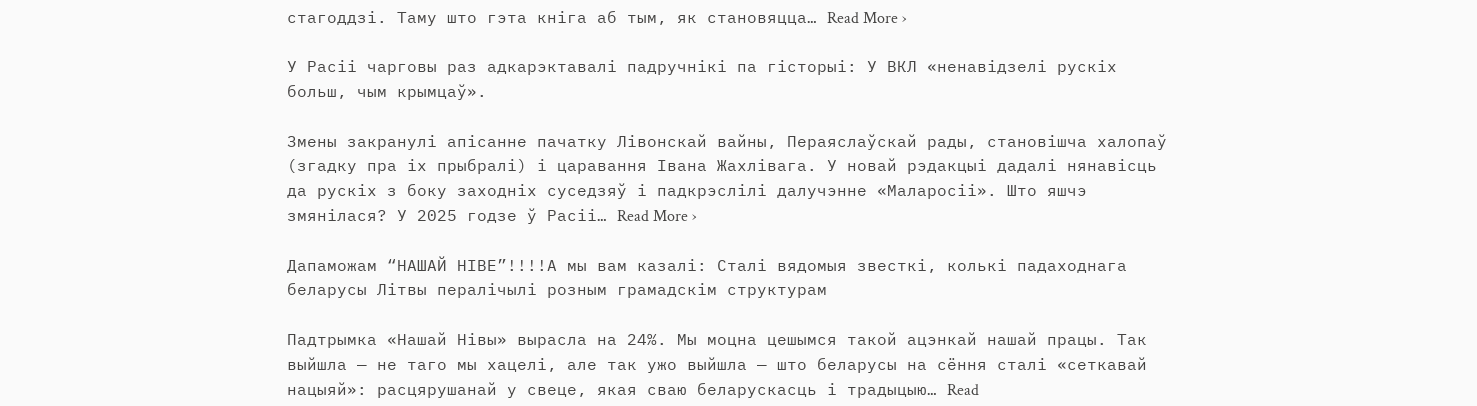стагоддзі. Таму што гэта кніга аб тым, як становяцца… Read More ›

У Расіі чарговы раз адкарэктавалі падручнікі па гісторыі: У ВКЛ «ненавідзелі рускіх больш, чым крымцаў».

Змены закранулі апісанне пачатку Лівонскай вайны, Пераяслаўскай рады, становішча халопаў (згадку пра іх прыбралі) і царавання Івана Жахлівага. У новай рэдакцыі дадалі нянавісць да рускіх з боку заходніх суседзяў і падкрэслілі далучэнне «Маларосіі». Што яшчэ змянілася? У 2025 годзе ў Расіі… Read More ›

Дапаможам “НАШАЙ НІВЕ”!!!!А мы вам казалі: Сталі вядомыя звесткі, колькі падаходнага беларусы Літвы пералічылі розным грамадскім структурам

Падтрымка «Нашай Нівы» вырасла на 24%. Мы моцна цешымся такой ацэнкай нашай працы. Так выйшла — не таго мы хацелі, але так ужо выйшла — што беларусы на сёння сталі «сеткавай нацыяй»: расцярушанай у свеце, якая сваю беларускасць і традыцыю… Read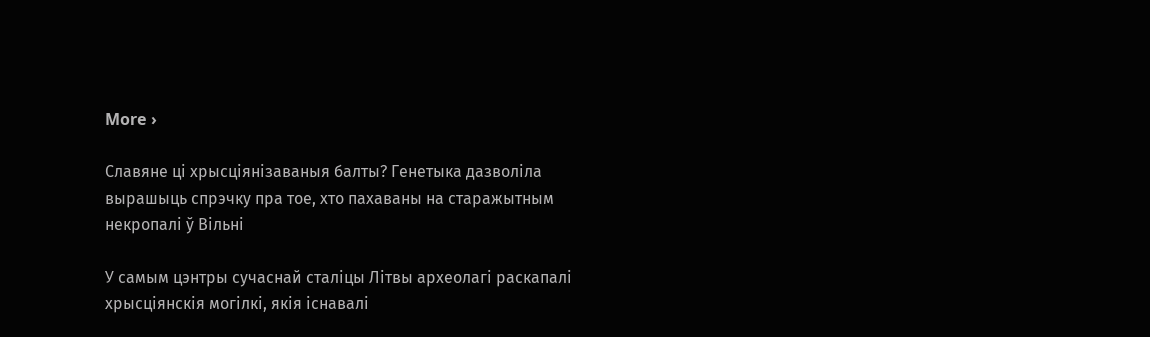More ›

Славяне ці хрысціянізаваныя балты? Генетыка дазволіла вырашыць спрэчку пра тое, хто пахаваны на старажытным некропалі ў Вільні

У самым цэнтры сучаснай сталіцы Літвы археолагі раскапалі хрысціянскія могілкі, якія існавалі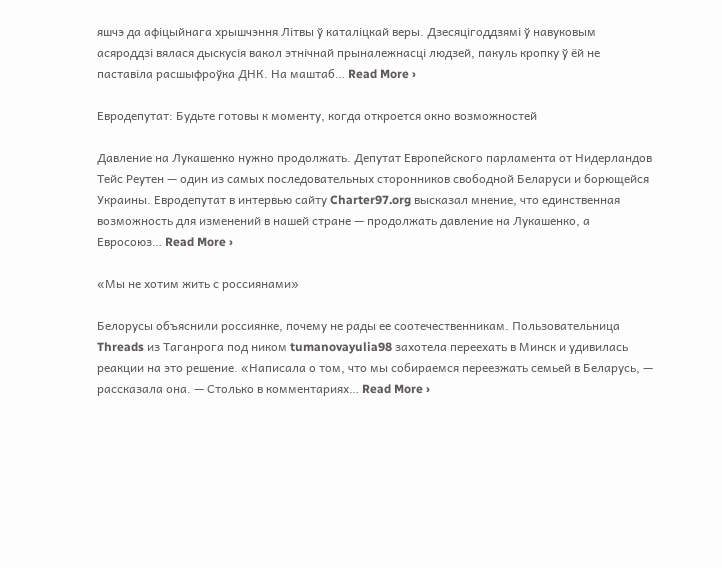яшчэ да афіцыйнага хрышчэння Літвы ў каталіцкай веры. Дзесяцігоддзямі ў навуковым асяроддзі вялася дыскусія вакол этнічнай прыналежнасці людзей, пакуль кропку ў ёй не паставіла расшыфроўка ДНК. На маштаб… Read More ›

Евродепутат: Будьте готовы к моменту, когда откроется окно возможностей

Давление на Лукашенко нужно продолжать. Депутат Европейского парламента от Нидерландов Тейс Реутен — один из самых последовательных сторонников свободной Беларуси и борющейся Украины. Евродепутат в интервью сайту Charter97.org высказал мнение, что единственная возможность для изменений в нашей стране — продолжать давление на Лукашенко, а Евросоюз… Read More ›

«Мы не хотим жить с россиянами»

Белорусы объяснили россиянке, почему не рады ее соотечественникам. Пользовательница Threads из Таганрога под ником tumanovayulia98 захотела переехать в Минск и удивилась реакции на это решение. «Написала о том, что мы собираемся переезжать семьей в Беларусь, — рассказала она. — Столько в комментариях… Read More ›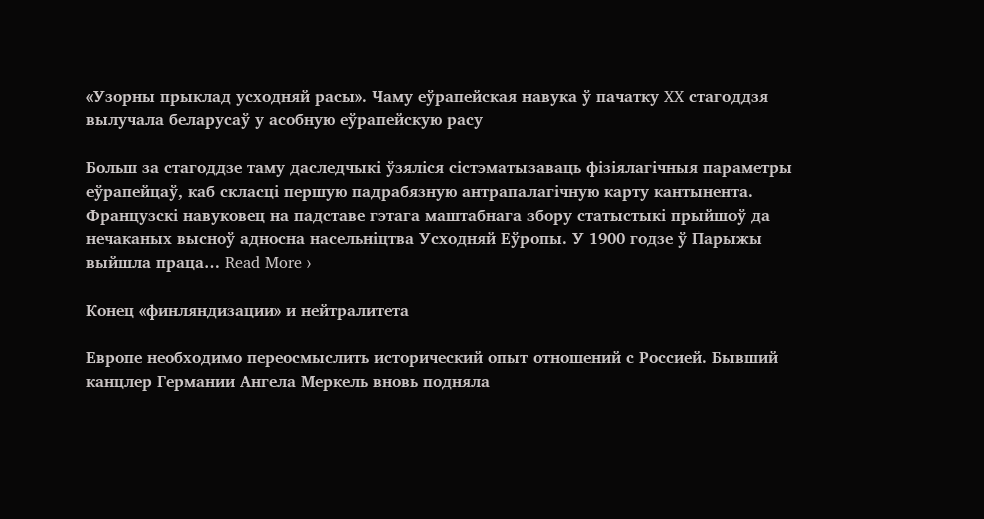«Узорны прыклад усходняй расы». Чаму еўрапейская навука ў пачатку XX стагоддзя вылучала беларусаў у асобную еўрапейскую расу

Больш за стагоддзе таму даследчыкі ўзяліся сістэматызаваць фізіялагічныя параметры еўрапейцаў, каб скласці першую падрабязную антрапалагічную карту кантынента. Французскі навуковец на падставе гэтага маштабнага збору статыстыкі прыйшоў да нечаканых высноў адносна насельніцтва Усходняй Еўропы. У 1900 годзе ў Парыжы выйшла праца… Read More ›

Конец «финляндизации» и нейтралитета

Европе необходимо переосмыслить исторический опыт отношений с Россией. Бывший канцлер Германии Ангела Меркель вновь подняла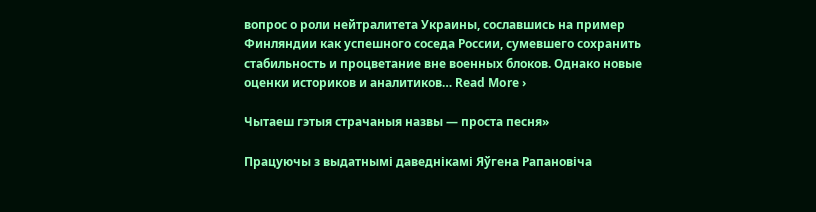вопрос о роли нейтралитета Украины, сославшись на пример Финляндии как успешного соседа России, сумевшего сохранить стабильность и процветание вне военных блоков. Однако новые оценки историков и аналитиков… Read More ›

Чытаеш гэтыя страчаныя назвы — проста песня»

Працуючы з выдатнымі даведнікамі Яўгена Рапановіча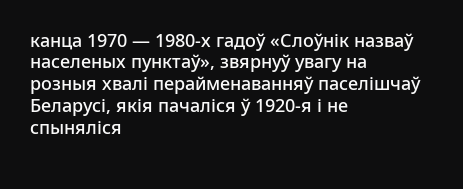канца 1970 — 1980‑х гадоў «Слоўнік назваў населеных пунктаў», звярнуў увагу на розныя хвалі перайменаванняў паселішчаў Беларусі, якія пачаліся ў 1920‑я і не спыняліся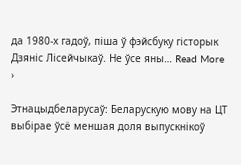да 1980‑х гадоў, піша ў фэйсбуку гісторык Дзяніс Лісейчыкаў. Не ўсе яны… Read More ›

Этнацыдбеларусаў: Беларускую мову на ЦТ выбірае ўсё меншая доля выпускнікоў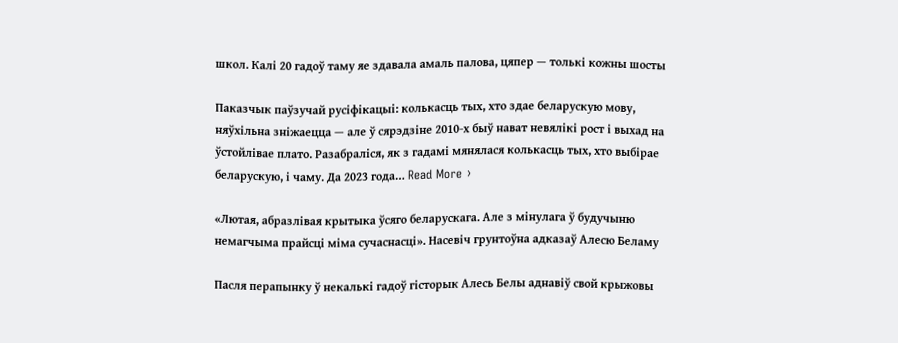школ. Калі 20 гадоў таму яе здавала амаль палова, цяпер — толькі кожны шосты

Паказчык паўзучай русіфікацыі: колькасць тых, хто здае беларускую мову, няўхільна зніжаецца — але ў сярэдзіне 2010‑х быў нават невялікі рост і выхад на ўстойлівае плато. Разабраліся, як з гадамі мянялася колькасць тых, хто выбірае беларускую, і чаму. Да 2023 года… Read More ›

«Лютая, абразлівая крытыка ўсяго беларускага. Але з мінулага ў будучыню немагчыма прайсці міма сучаснасці». Насевіч грунтоўна адказаў Алесю Беламу

Пасля перапынку ў некалькі гадоў гісторык Алесь Белы аднавіў свой крыжовы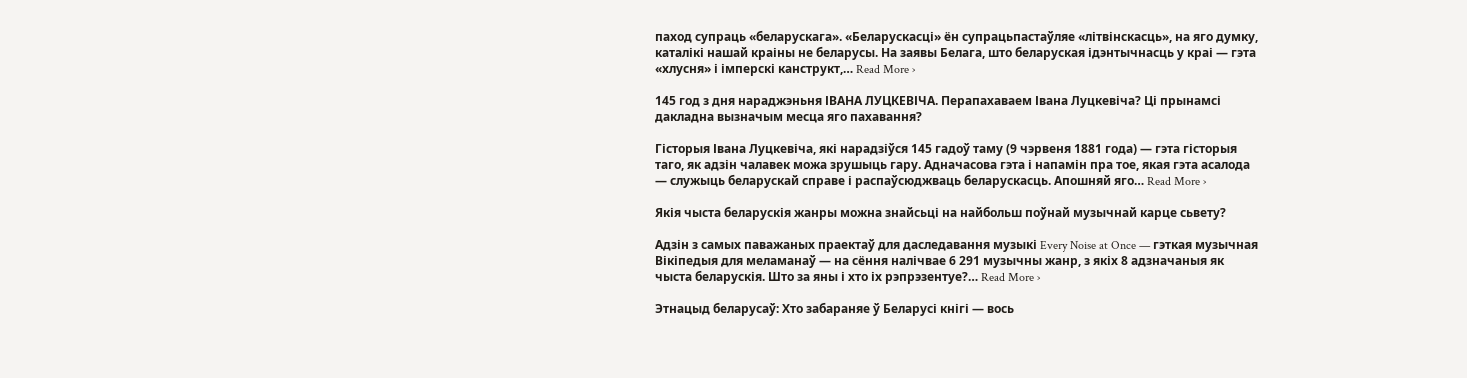паход супраць «беларускага». «Беларускасці» ён супрацьпастаўляе «літвінскасць», на яго думку, каталікі нашай краіны не беларусы. На заявы Белага, што беларуская ідэнтычнасць у краі — гэта «хлусня» і імперскі канструкт,… Read More ›

145 год з дня нараджэньня ІВАНА ЛУЦКЕВІЧА. Перапахаваем Івана Луцкевіча? Ці прынамсі дакладна вызначым месца яго пахавання?

Гісторыя Івана Луцкевіча, які нарадзіўся 145 гадоў таму (9 чэрвеня 1881 года) — гэта гісторыя таго, як адзін чалавек можа зрушыць гару. Адначасова гэта і напамін пра тое, якая гэта асалода — служыць беларускай справе і распаўсюджваць беларускасць. Апошняй яго… Read More ›

Якія чыста беларускія жанры можна знайсьці на найбольш поўнай музычнай карце сьвету?

Адзін з самых паважаных праектаў для даследавання музыкі Every Noise at Once — гэткая музычная Вікіпедыя для меламанаў — на сёння налічвае 6 291 музычны жанр, з якіх 8 адзначаныя як чыста беларускія. Што за яны і хто іх рэпрэзентуе?… Read More ›

Этнацыд беларусаў: Хто забараняе ў Беларусі кнігі — вось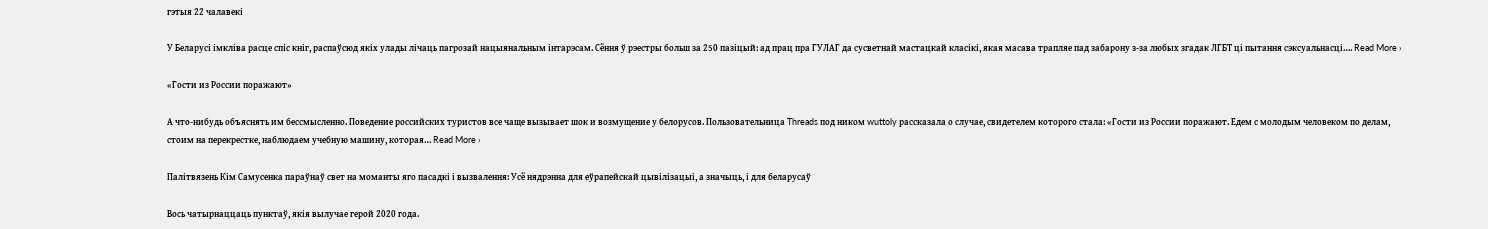гэтыя 22 чалавекі

У Беларусі імкліва расце спіс кніг, распаўсюд якіх улады лічаць пагрозай нацыянальным інтарэсам. Сёння ў рэестры больш за 250 пазіцый: ад прац пра ГУЛАГ да сусветнай мастацкай класікі, якая масава трапляе пад забарону з-за любых згадак ЛГБТ ці пытання сэксуальнасці…. Read More ›

«Гости из России поражают»

А что-нибудь объяснять им бессмысленно. Поведение российских туристов все чаще вызывает шок и возмущение у белорусов. Пользовательница Threads под ником wuttoly рассказала о случае, свидетелем которого стала: «Гости из России поражают. Едем с молодым человеком по делам, стоим на перекрестке, наблюдаем учебную машину, которая… Read More ›

Палітвязень Кім Самусенка параўнаў свет на моманты яго пасадкі і вызвалення: Усё нядрэнна для еўрапейскай цывілізацыі, а значыць, і для беларусаў

Вось чатырнаццаць пунктаў, якія вылучае герой 2020 года.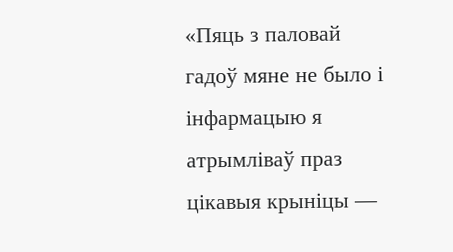«Пяць з паловай гадоў мяне не было і інфармацыю я атрымліваў праз цікавыя крыніцы —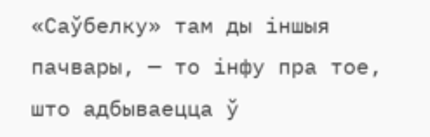«Саўбелку» там ды іншыя пачвары, — то інфу пра тое, што адбываецца ў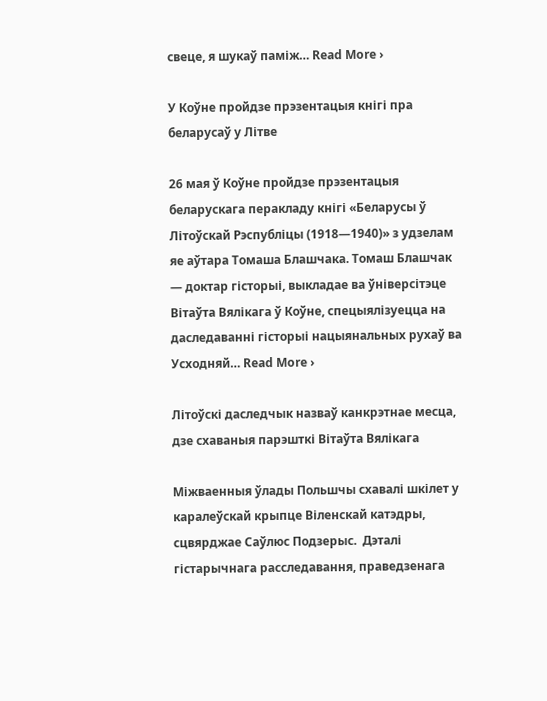свеце, я шукаў паміж… Read More ›

У Коўне пройдзе прэзентацыя кнігі пра беларусаў у Літве

26 мая ў Коўне пройдзе прэзентацыя беларускага перакладу кнігі «Беларусы ў Літоўскай Рэспубліцы (1918—1940)» з удзелам яе аўтара Томаша Блашчака. Томаш Блашчак — доктар гісторыі, выкладае ва ўніверсітэце Вітаўта Вялікага ў Коўне, спецыялізуецца на даследаванні гісторыі нацыянальных рухаў ва Усходняй… Read More ›

Літоўскі даследчык назваў канкрэтнае месца, дзе схаваныя парэшткі Вітаўта Вялікага

Міжваенныя ўлады Польшчы схавалі шкілет у каралеўскай крыпце Віленскай катэдры, сцвярджае Саўлюс Подзерыс.  Дэталі гістарычнага расследавання, праведзенага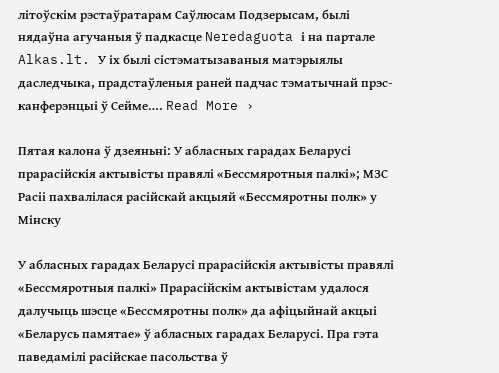літоўскім рэстаўратарам Саўлюсам Подзерысам, былі нядаўна агучаныя ў падкасце Neredaguota і на партале Alkas.lt. У іх былі сістэматызаваныя матэрыялы даследчыка, прадстаўленыя раней падчас тэматычнай прэс-канферэнцыі ў Сейме…. Read More ›

Пятая калона ў дзеяньні: У абласных гарадах Беларусі прарасійскія актывісты правялі «Бессмяротныя палкі»; МЗС Расіі пахвалілася расійскай акцыяй «Бессмяротны полк» у Мінску

У абласных гарадах Беларусі прарасійскія актывісты правялі «Бессмяротныя палкі» Прарасійскім актывістам удалося далучыць шэсце «Бессмяротны полк» да афіцыйнай акцыі «Беларусь памятае» ў абласных гарадах Беларусі. Пра гэта паведамілі расійскае пасольства ў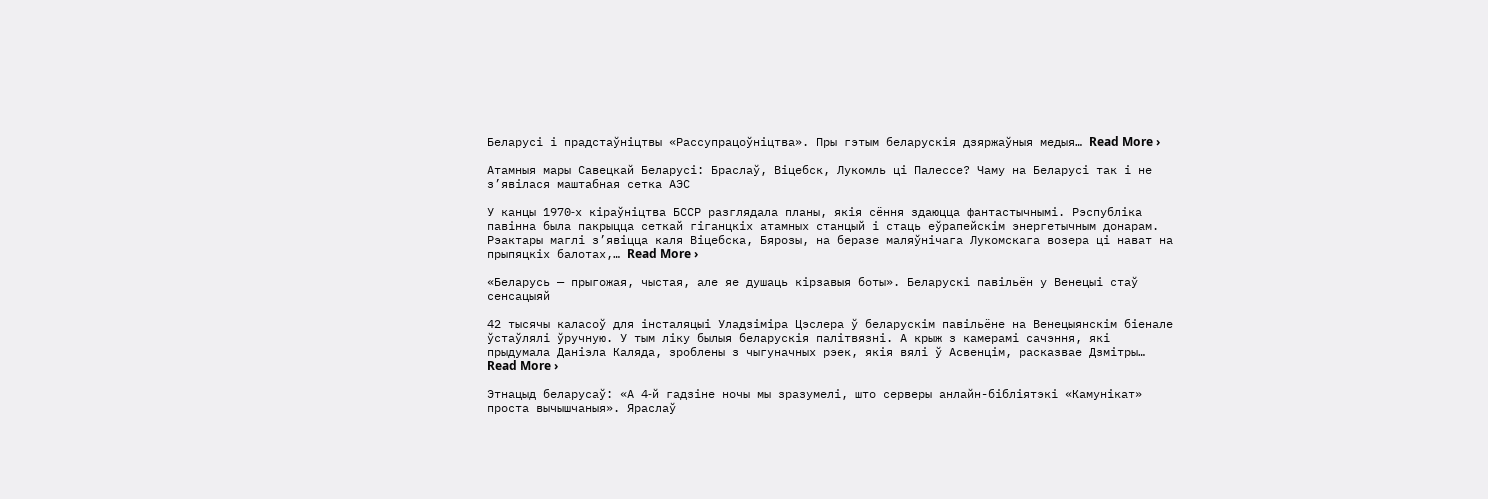Беларусі і прадстаўніцтвы «Рассупрацоўніцтва». Пры гэтым беларускія дзяржаўныя медыя… Read More ›

Атамныя мары Савецкай Беларусі: Браслаў, Віцебск, Лукомль ці Палессе? Чаму на Беларусі так і не з’явілася маштабная сетка АЭС

У канцы 1970‑х кіраўніцтва БССР разглядала планы, якія сёння здаюцца фантастычнымі. Рэспубліка павінна была пакрыцца сеткай гіганцкіх атамных станцый і стаць еўрапейскім энергетычным донарам. Рэактары маглі з’явіцца каля Віцебска, Бярозы, на беразе маляўнічага Лукомскага возера ці нават на прыпяцкіх балотах,… Read More ›

«Беларусь — прыгожая, чыстая, але яе душаць кірзавыя боты». Беларускі павільён у Венецыі стаў сенсацыяй

42 тысячы каласоў для інсталяцыі Уладзіміра Цэслера ў беларускім павільёне на Венецыянскім біенале ўстаўлялі ўручную. У тым ліку былыя беларускія палітвязні. А крыж з камерамі сачэння, які прыдумала Даніэла Каляда, зроблены з чыгуначных рэек, якія вялі ў Асвенцім, расказвае Дзмітры… Read More ›

Этнацыд беларусаў: «А 4‑й гадзіне ночы мы зразумелі, што серверы анлайн-бібліятэкі «Камунікат» проста вычышчаныя». Яраслаў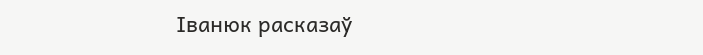Іванюк расказаў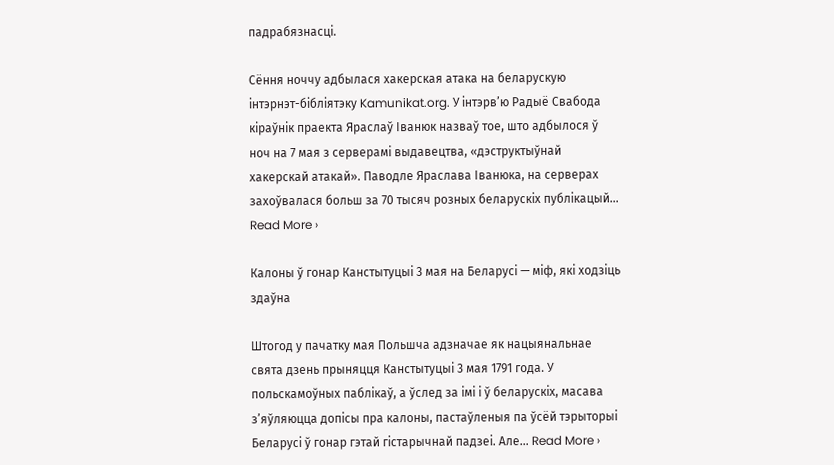падрабязнасці.

Сёння ноччу адбылася хакерская атака на беларускую інтэрнэт-бібліятэку Kamunikat.org. У інтэрв’ю Радыё Свабода кіраўнік праекта Яраслаў Іванюк назваў тое, што адбылося ў ноч на 7 мая з серверамі выдавецтва, «дэструктыўнай хакерскай атакай». Паводле Яраслава Іванюка, на серверах захоўвалася больш за 70 тысяч розных беларускіх публікацый… Read More ›

Калоны ў гонар Канстытуцыі 3 мая на Беларусі — міф, які ходзіць здаўна

Штогод у пачатку мая Польшча адзначае як нацыянальнае свята дзень прыняцця Канстытуцыі 3 мая 1791 года. У польскамоўных паблікаў, а ўслед за імі і ў беларускіх, масава з’яўляюцца допісы пра калоны, пастаўленыя па ўсёй тэрыторыі Беларусі ў гонар гэтай гістарычнай падзеі. Але… Read More ›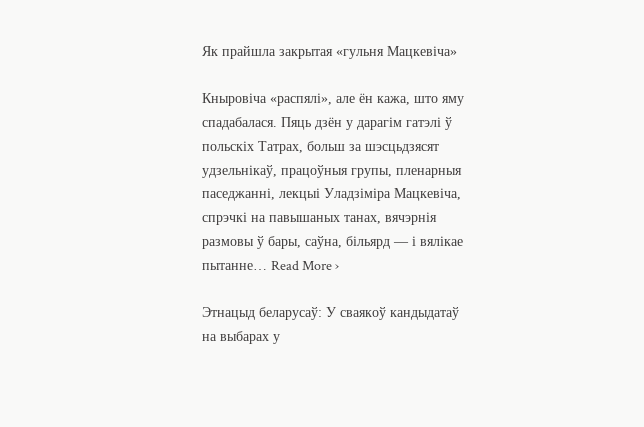Як прайшла закрытая «гульня Мацкевіча»

Кныровіча «распялі», але ён кажа, што яму спадабалася. Пяць дзён у дарагім гатэлі ў польскіх Татрах, больш за шэсцьдзясят удзельнікаў, працоўныя групы, пленарныя паседжанні, лекцыі Уладзіміра Мацкевіча, спрэчкі на павышаных танах, вячэрнія размовы ў бары, саўна, більярд — і вялікае пытанне… Read More ›

Этнацыд беларусаў: У сваякоў кандыдатаў на выбарах у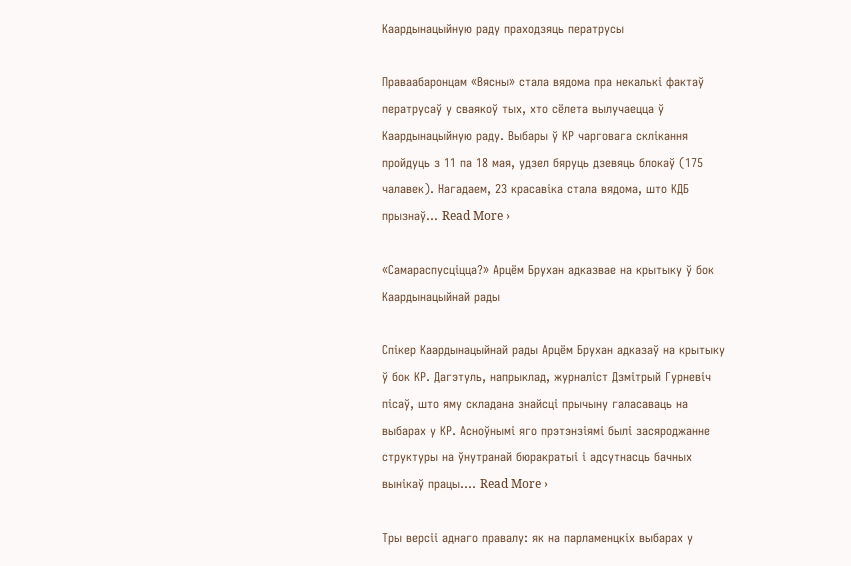Каардынацыйную раду праходзяць ператрусы

Праваабаронцам «Вясны» стала вядома пра некалькі фактаў ператрусаў у сваякоў тых, хто сёлета вылучаецца ў Каардынацыйную раду. Выбары ў КР чарговага склікання пройдуць з 11 па 18 мая, удзел бяруць дзевяць блокаў (175 чалавек). Нагадаем, 23 красавіка стала вядома, што КДБ прызнаў… Read More ›

«Самараспусціцца?» Арцём Брухан адказвае на крытыку ў бок Каардынацыйнай рады

Спікер Каардынацыйнай рады Арцём Брухан адказаў на крытыку ў бок КР. Дагэтуль, напрыклад, журналіст Дзмітрый Гурневіч пісаў, што яму складана знайсці прычыну галасаваць на выбарах у КР. Асноўнымі яго прэтэнзіямі былі засяроджанне структуры на ўнутранай бюракратыі і адсутнасць бачных вынікаў працы…. Read More ›

Тры версіі аднаго правалу: як на парламенцкіх выбарах у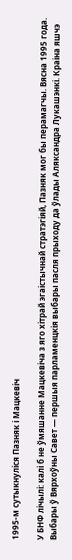1995‑м сутыкнуліся Пазняк і Мацкевіч

У БНФ лічылі: калі б не ўмяшанне Мацкевіча з яго хітрай эгаістычнай стратэгіяй, Пазняк мог бы перамагчы. Вясна 1995 года. Выбары ў Вярхоўны Савет — першыя парламенцкія выбары пасля прыходу да ўлады Аляксандра Лукашэнкі. Краіна яшчэ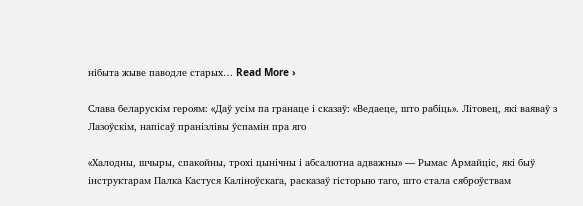нібыта жыве паводле старых… Read More ›

Слава беларускім героям: «Даў усім па гранаце і сказаў: «Ведаеце, што рабіць». Літовец, які ваяваў з Лазоўскім, напісаў пранізлівы ўспамін пра яго

«Халодны, шчыры, спакойны, трохі цынічны і абсалютна адважны» — Рымас Армайціс, які быў інструктарам Палка Кастуся Каліноўскага, расказаў гісторыю таго, што стала сяброўствам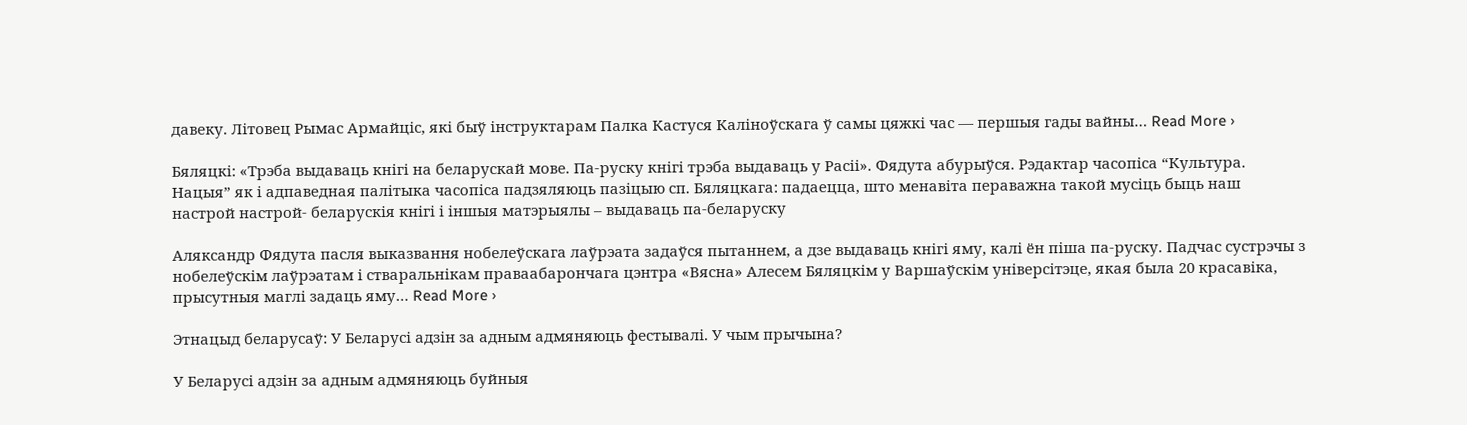давеку. Літовец Рымас Армайціс, які быў інструктарам Палка Кастуся Каліноўскага ў самы цяжкі час — першыя гады вайны… Read More ›

Бяляцкі: «Трэба выдаваць кнігі на беларускай мове. Па-руску кнігі трэба выдаваць у Расіі». Фядута абурыўся. Рэдактар часопіса “Культура. Нацыя” як і адпаведная палітыка часопіса падзяляюць пазіцыю сп. Бяляцкага: падаецца, што менавіта пераважна такой мусіць быць наш настрой настрой- беларускія кнігі і іншыя матэрыялы – выдаваць па-беларуску

Аляксандр Фядута пасля выказвання нобелеўскага лаўрэата задаўся пытаннем, а дзе выдаваць кнігі яму, калі ён піша па-руску. Падчас сустрэчы з нобелеўскім лаўрэатам і стваральнікам праваабарончага цэнтра «Вясна» Алесем Бяляцкім у Варшаўскім універсітэце, якая была 20 красавіка, прысутныя маглі задаць яму… Read More ›

Этнацыд беларусаў: У Беларусі адзін за адным адмяняюць фестывалі. У чым прычына?

У Беларусі адзін за адным адмяняюць буйныя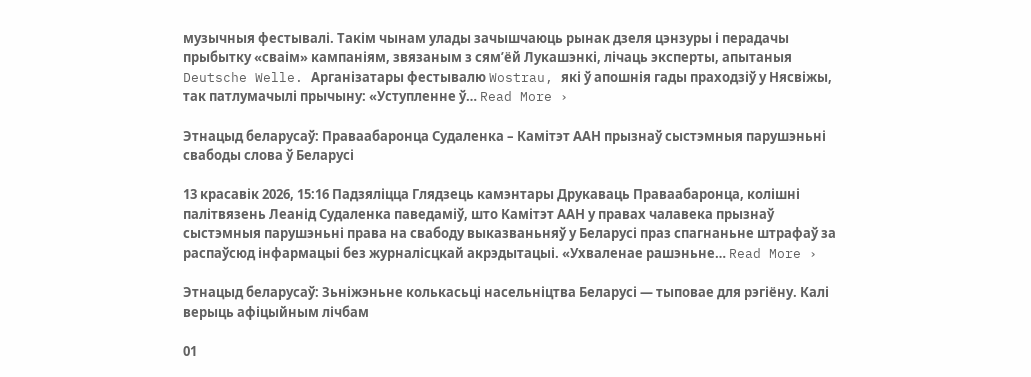музычныя фестывалі. Такім чынам улады зачышчаюць рынак дзеля цэнзуры і перадачы прыбытку «сваім» кампаніям, звязаным з сям’ёй Лукашэнкі, лічаць эксперты, апытаныя Deutsche Welle. Арганізатары фестывалю Wostrau, які ў апошнія гады праходзіў у Нясвіжы, так патлумачылі прычыну: «Уступленне ў… Read More ›

Этнацыд беларусаў: Праваабаронца Судаленка – Камітэт ААН прызнаў сыстэмныя парушэньні свабоды слова ў Беларусі

13 красавік 2026, 15:16 Падзяліцца Глядзець камэнтары Друкаваць Праваабаронца, колішні палітвязень Леанід Судаленка паведаміў, што Камітэт ААН у правах чалавека прызнаў сыстэмныя парушэньні права на свабоду выказваньняў у Беларусі праз спагнаньне штрафаў за распаўсюд інфармацыі без журналісцкай акрэдытацыі. «Ухваленае рашэньне… Read More ›

Этнацыд беларусаў: Зьніжэньне колькасьці насельніцтва Беларусі — тыповае для рэгіёну. Калі верыць афіцыйным лічбам

01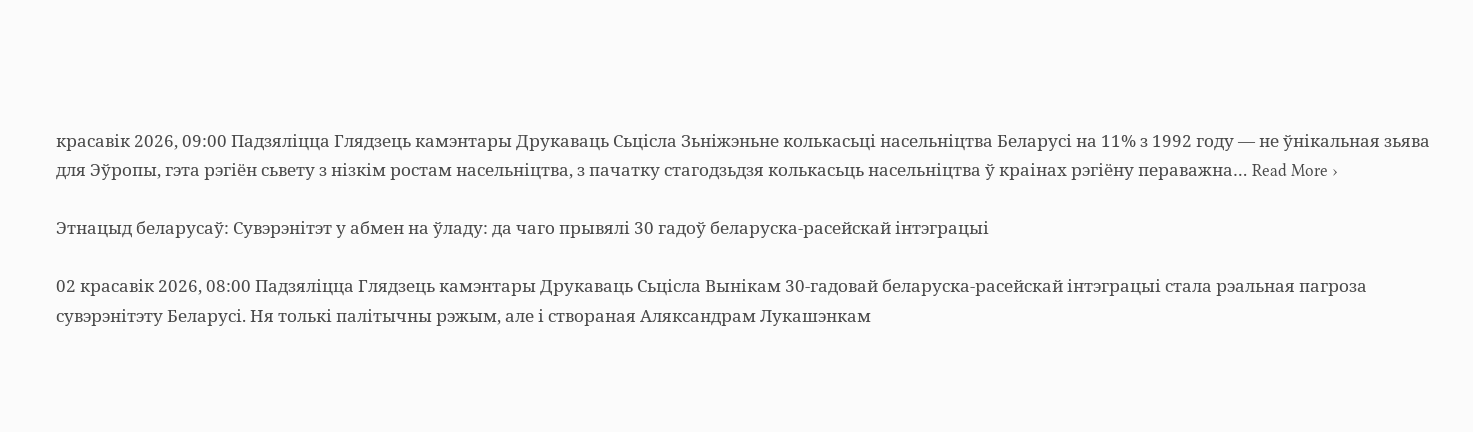красавік 2026, 09:00 Падзяліцца Глядзець камэнтары Друкаваць Сьцісла Зьніжэньне колькасьці насельніцтва Беларусі на 11% з 1992 году — не ўнікальная зьява для Эўропы, гэта рэгіён сьвету з нізкім ростам насельніцтва, з пачатку стагодзьдзя колькасьць насельніцтва ў краінах рэгіёну пераважна… Read More ›

Этнацыд беларусаў: Сувэрэнітэт у абмен на ўладу: да чаго прывялі 30 гадоў беларуска-расейскай інтэграцыі

02 красавік 2026, 08:00 Падзяліцца Глядзець камэнтары Друкаваць Сьцісла Вынікам 30-гадовай беларуска-расейскай інтэграцыі стала рэальная пагроза сувэрэнітэту Беларусі. Ня толькі палітычны рэжым, але і створаная Аляксандрам Лукашэнкам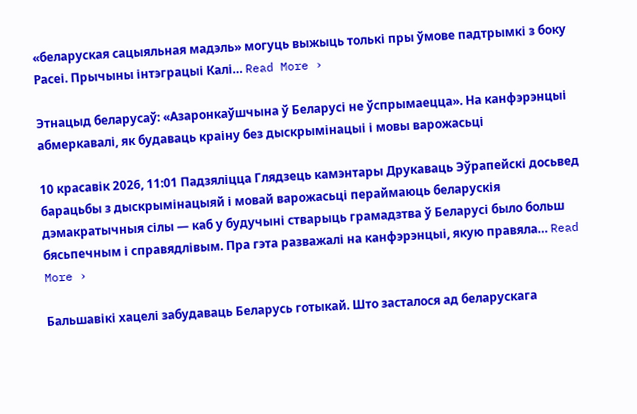«беларуская сацыяльная мадэль» могуць выжыць толькі пры ўмове падтрымкі з боку Расеі. Прычыны інтэграцыі Калі… Read More ›

Этнацыд беларусаў: «Азаронкаўшчына ў Беларусі не ўспрымаецца». На канфэрэнцыі абмеркавалі, як будаваць краіну без дыскрымінацыі і мовы варожасьці

10 красавік 2026, 11:01 Падзяліцца Глядзець камэнтары Друкаваць Эўрапейскі досьвед барацьбы з дыскрымінацыяй і мовай варожасьці пераймаюць беларускія дэмакратычныя сілы — каб у будучыні стварыць грамадзтва ў Беларусі было больш бясьпечным і справядлівым. Пра гэта разважалі на канфэрэнцыі, якую правяла… Read More ›

Бальшавікі хацелі забудаваць Беларусь готыкай. Што засталося ад беларускага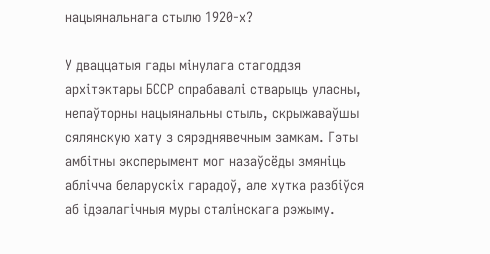нацыянальнага стылю 1920-х?

У дваццатыя гады мінулага стагоддзя архітэктары БССР спрабавалі стварыць уласны, непаўторны нацыянальны стыль, скрыжаваўшы сялянскую хату з сярэднявечным замкам. Гэты амбітны эксперымент мог назаўсёды змяніць аблічча беларускіх гарадоў, але хутка разбіўся аб ідэалагічныя муры сталінскага рэжыму.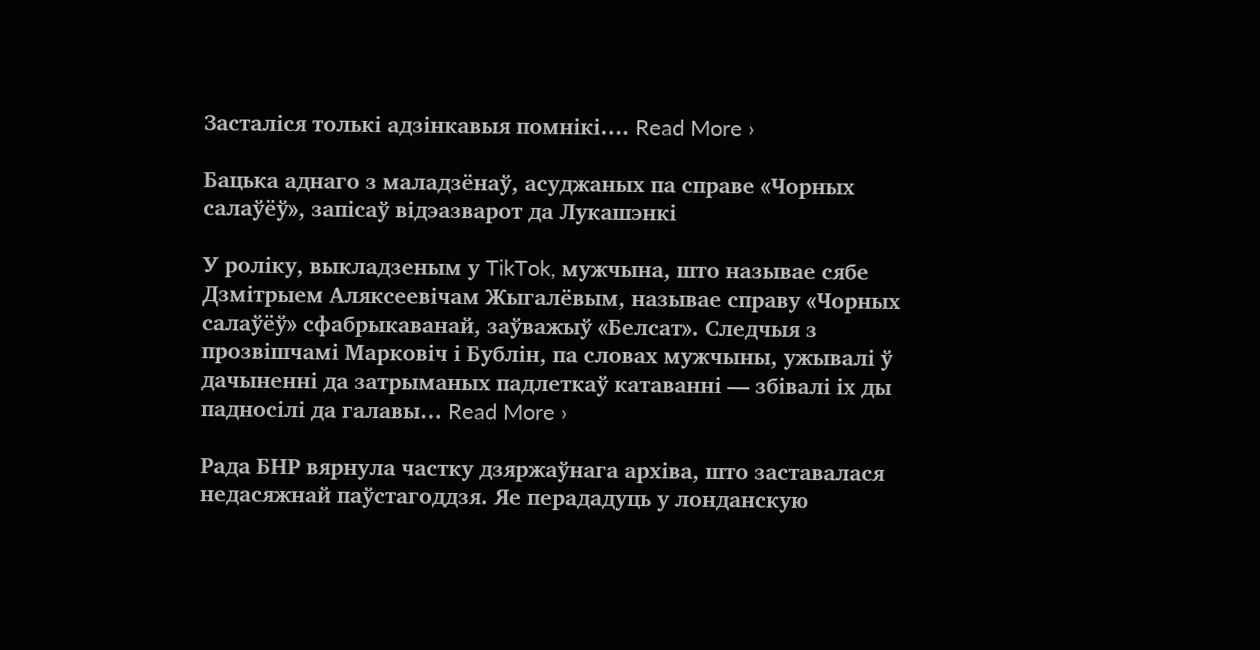Засталіся толькі адзінкавыя помнікі…. Read More ›

Бацька аднаго з маладзёнаў, асуджаных па справе «Чорных салаўёў», запісаў відэазварот да Лукашэнкі

У роліку, выкладзеным у TikTok, мужчына, што называе сябе Дзмітрыем Аляксеевічам Жыгалёвым, называе справу «Чорных салаўёў» сфабрыкаванай, заўважыў «Белсат». Следчыя з прозвішчамі Марковіч і Бублін, па словах мужчыны, ужывалі ў дачыненні да затрыманых падлеткаў катаванні — збівалі іх ды падносілі да галавы… Read More ›

Рада БНР вярнула частку дзяржаўнага архіва, што заставалася недасяжнай паўстагоддзя. Яе перададуць у лонданскую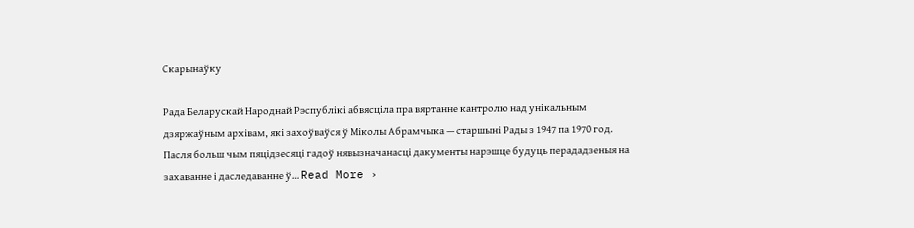Скарынаўку

Рада Беларускай Народнай Рэспублікі абвясціла пра вяртанне кантролю над унікальным дзяржаўным архівам, які захоўваўся ў Міколы Абрамчыка — старшыні Рады з 1947 па 1970 год. Пасля больш чым пяцідзесяці гадоў нявызначанасці дакументы нарэшце будуць перададзеныя на захаванне і даследаванне ў… Read More ›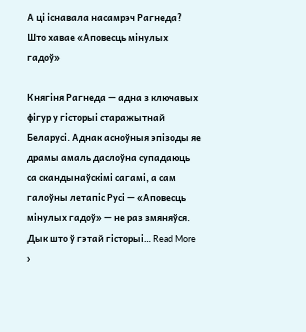А ці існавала насамрэч Рагнеда? Што хавае «Аповесць мінулых гадоў»

Княгіня Рагнеда — адна з ключавых фігур у гісторыі старажытнай Беларусі. Аднак асноўныя эпізоды яе драмы амаль даслоўна супадаюць са скандынаўскімі сагамі, а сам галоўны летапіс Русі — «Аповесць мінулых гадоў» — не раз змяняўся. Дык што ў гэтай гісторыі… Read More ›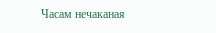Часам нечаканая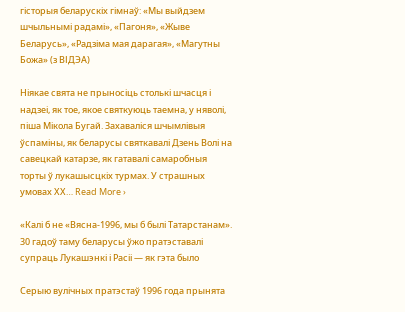гісторыя беларускіх гімнаў: «Мы выйдзем шчыльнымі радамі», «Пагоня», «Жыве Беларусь», «Радзіма мая дарагая», «Магутны Божа» (з ВІДЭА)

Ніякае свята не прыносіць столькі шчасця і надзеі, як тое, якое святкуюць таемна, у няволі, піша Мікола Бугай. Захаваліся шчымлівыя ўспаміны, як беларусы святкавалі Дзень Волі на савецкай катарзе, як гатавалі самаробныя торты ў лукашысцкіх турмах. У страшных умовах ХХ… Read More ›

«Калі б не «Вясна-1996, мы б былі Татарстанам». 30 гадоў таму беларусы ўжо пратэставалі супраць Лукашэнкі і Расіі — як гэта было

Серыю вулічных пратэстаў 1996 года прынята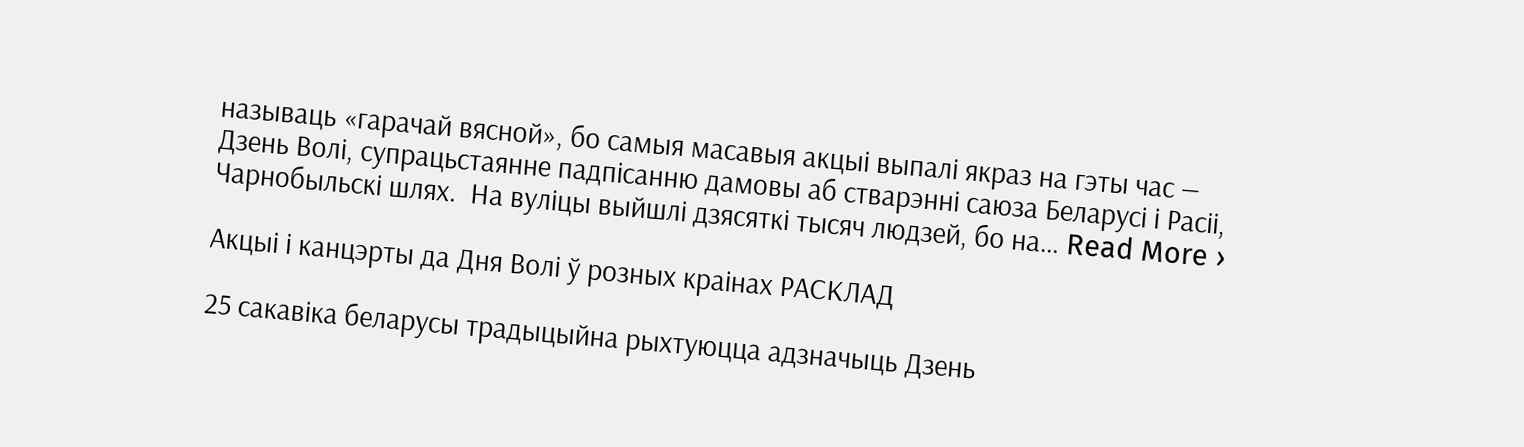называць «гарачай вясной», бо самыя масавыя акцыі выпалі якраз на гэты час — Дзень Волі, супрацьстаянне падпісанню дамовы аб стварэнні саюза Беларусі і Расіі, Чарнобыльскі шлях.  На вуліцы выйшлі дзясяткі тысяч людзей, бо на… Read More ›

Акцыі і канцэрты да Дня Волі ў розных краінах РАСКЛАД

25 сакавіка беларусы традыцыйна рыхтуюцца адзначыць Дзень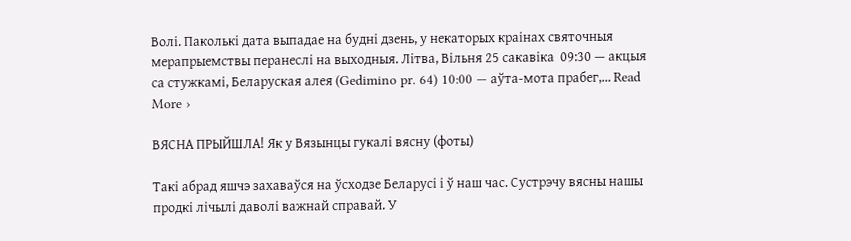Волі. Паколькі дата выпадае на будні дзень, у некаторых краінах святочныя мерапрыемствы перанеслі на выходныя. Літва, Вільня 25 сакавіка  09:30 — акцыя са стужкамі, Беларуская алея (Gedimino pr. 64) 10:00 — аўта-мота прабег,… Read More ›

ВЯСНА ПРЫЙШЛА! Як у Вязынцы гукалі вясну (фоты)

Такі абрад яшчэ захаваўся на ўсходзе Беларусі і ў наш час. Сустрэчу вясны нашы продкі лічылі даволі важнай справай. У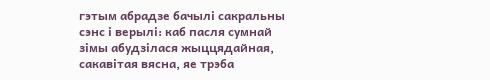гэтым абрадзе бачылі сакральны сэнс і верылі: каб пасля сумнай зімы абудзілася жыццядайная, сакавітая вясна, яе трэба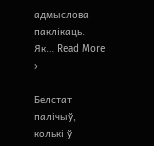адмыслова паклікаць. Як… Read More ›

Белстат палічыў, колькі ў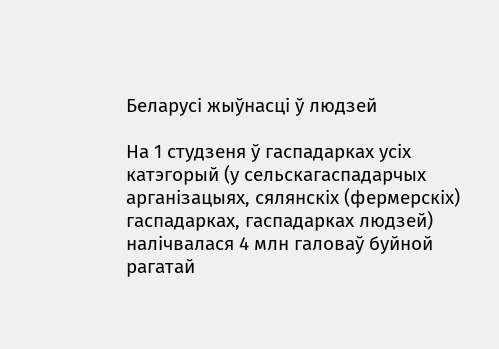Беларусі жыўнасці ў людзей

На 1 студзеня ў гаспадарках усіх катэгорый (у сельскагаспадарчых арганізацыях, сялянскіх (фермерскіх) гаспадарках, гаспадарках людзей) налічвалася 4 млн галоваў буйной рагатай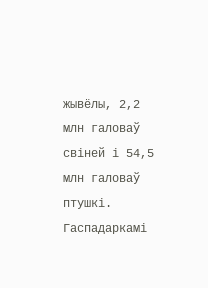жывёлы, 2,2 млн галоваў свіней і 54,5 млн галоваў птушкі. Гаспадаркамі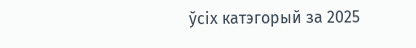ўсіх катэгорый за 2025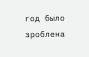год было зроблена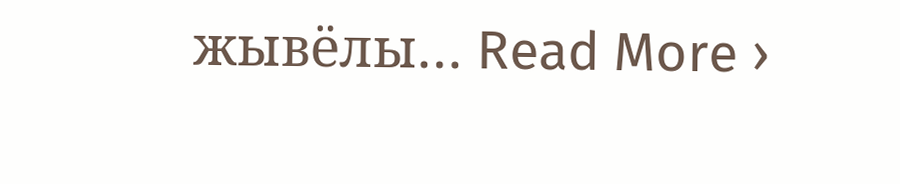жывёлы… Read More ›